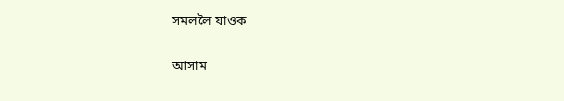সমললৈ যাওক

আসাম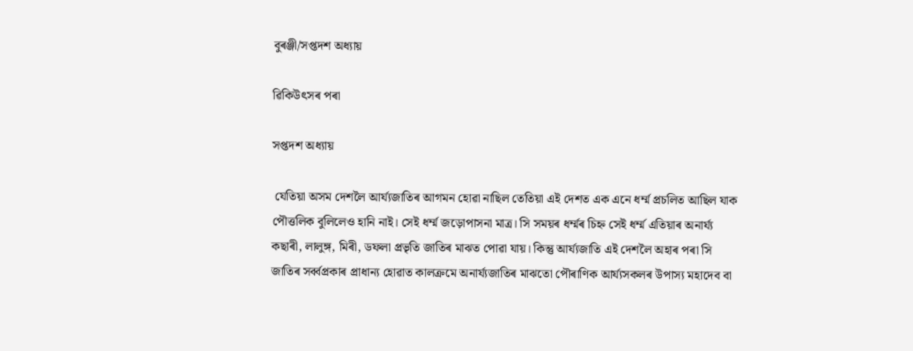বুৰঞ্জী/সপ্তদশ অধ্যায়

ৱিকিউৎসৰ পৰা

সপ্তদশ অধ্যায়

 যেতিয়া অসম দেশলৈ আৰ্য্যজাতিৰ আগমন হোৱা নাছিল তেতিয়া এই দেশত এক এনে ধৰ্ম্ম প্ৰচলিত আছিল যাক পৌত্তলিক বুলিলেও হানি নাই। সেই ধৰ্ম্ম জড়োপাসনা মাত্ৰ। সি সময়ৰ ধৰ্ম্মৰ চিহ্ন সেই ধৰ্ম্ম এতিয়াৰ অনাৰ্য্য কছাৰী, লালুঙ্গ, মিৰী, ডফলা প্ৰভৃতি জাতিৰ মাঝত পোৱা যায়। কিন্তু আৰ্য্যজাতি এই দেশলৈ অহাৰ পৰা সি জাতিৰ সৰ্ব্বপ্ৰকাৰ প্ৰাধান্য হোৱাত কালক্ৰমে অনাৰ্য্যজাতিৰ মাঝতো পৌৰাণিক আৰ্য্যসকলৰ উপাস্য মহাদেব বা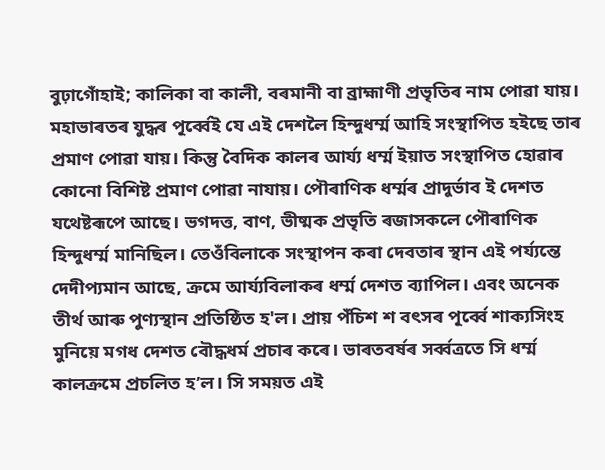বুঢ়াগোঁহাই; কালিকা বা কালী, বৰমানী বা ব্ৰাহ্মাণী প্ৰভৃতিৰ নাম পোৱা যায়। মহাভাৰতৰ যুদ্ধৰ পূৰ্ব্বেই যে এই দেশলৈ হিন্দুধৰ্ম্ম আহি সংস্থাপিত হইছে তাৰ প্ৰমাণ পোৱা যায়। কিন্তু বৈদিক কালৰ আৰ্য্য ধৰ্ম্ম ইয়াত সংস্থাপিত হোৱাৰ কোনো বিশিষ্ট প্ৰমাণ পোৱা নাযায়। পৌৰাণিক ধৰ্ম্মৰ প্ৰাদুৰ্ভাব ই দেশত যথেষ্টৰূপে আছে। ভগদত্ত, বাণ, ভীষ্মক প্ৰভৃতি ৰজাসকলে পৌৰাণিক হিন্দুধৰ্ম্ম মানিছিল। তেওঁবিলাকে সংস্থাপন কৰা দেবতাৰ স্থান এই পৰ্য্যন্তে দেদীপ্যমান আছে, ক্ৰমে আৰ্য্যবিলাকৰ ধৰ্ম্ম দেশত ব্যাপিল। এবং অনেক তীৰ্থ আৰু পুণ্যস্থান প্ৰতিষ্ঠিত হ'ল। প্ৰায় পঁচিশ শ বৎসৰ পূৰ্ব্বে শাক্যসিংহ মুনিয়ে মগধ দেশত বৌদ্ধধৰ্ম প্ৰচাৰ কৰে। ভাৰতবৰ্ষৰ সৰ্ব্বত্ৰতে সি ধৰ্ম্ম কালক্ৰমে প্ৰচলিত হ’ল। সি সময়ত এই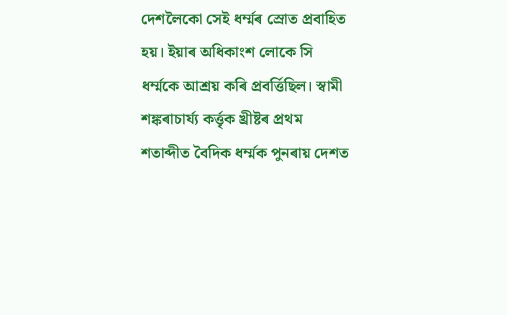দেশলৈকো সেই ধৰ্ম্মৰ স্ৰোত প্ৰবাহিত হয়। ইয়াৰ অধিকাংশ লোকে সি ধৰ্ম্মকে আশ্ৰয় কৰি প্ৰবৰ্ত্তিছিল। স্বামী শঙ্কৰাচাৰ্য্য কৰ্ত্তৃক খ্ৰীষ্টৰ প্ৰথম শতাব্দীত বৈদিক ধৰ্ম্মক পুনৰায় দেশত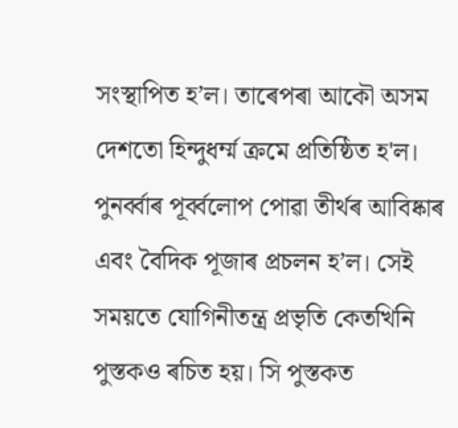সংস্থাপিত হ’ল। তাৰেপৰা আকৌ অসম দেশতো হিন্দুধৰ্ম্ম ক্ৰমে প্ৰতিষ্ঠিত হ'ল। পুনৰ্ব্বাৰ পূৰ্ব্বলোপ পোৱা তীৰ্থৰ আবিষ্কাৰ এবং বৈদিক পূজাৰ প্ৰচলন হ’ল। সেই সময়তে যোগিনীতন্ত্ৰ প্ৰভৃতি কেতখিনি পুস্তকও ৰচিত হয়। সি পুস্তকত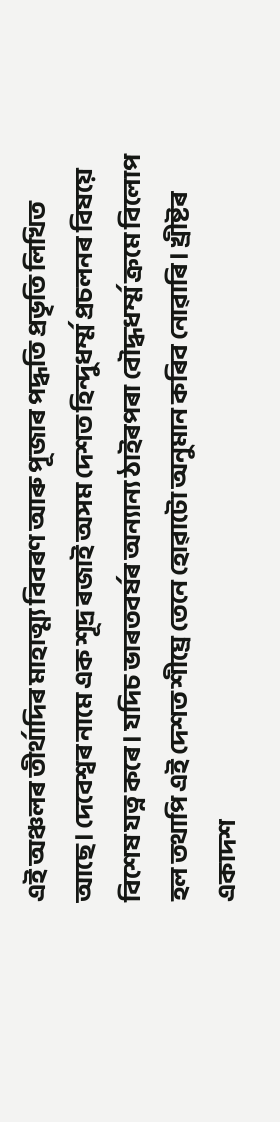এই অঞ্চলৰ তীৰ্থাদিৰ মাহাত্ম্য বিবৰণ আৰু পূজাৰ পদ্ধতি প্ৰভৃতি লিখিত আছে। দেবেশ্বৰ নামে এক শূদ্ৰ ৰজাই অসম দেশত হিন্দুধৰ্ম্ম প্ৰচলনৰ বিষয়ে বিশেষ যত্ন কৰে। যদিচ ভাৰতবৰ্ষৰ অন্যান্য ঠাইৰপৰা বৌদ্ধধৰ্ম্ম ক্ৰমে বিলোপ হল তথাপি এই দেশত শীঘ্ৰে তেনে হোৱাটো অনুমান কৰিব নোৱাৰি। খ্ৰীষ্টৰ একাদশ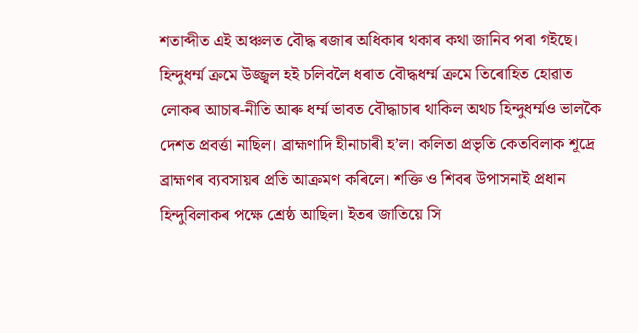শতাব্দীত এই অঞ্চলত বৌদ্ধ ৰজাৰ অধিকাৰ থকাৰ কথা জানিব পৰা গইছে। হিন্দুধৰ্ম্ম ক্ৰমে উজ্জ্বল হই চলিবলৈ ধৰাত বৌদ্ধধৰ্ম্ম ক্ৰমে তিৰোহিত হোৱাত লোকৰ আচাৰ-নীতি আৰু ধৰ্ম্ম ভাবত বৌদ্ধাচাৰ থাকিল অথচ হিন্দুধৰ্ম্মও ভালকৈ দেশত প্ৰবৰ্ত্তা নাছিল। ব্ৰাহ্মণাদি হীনাচাৰী হ’ল। কলিতা প্ৰভৃতি কেতবিলাক শূদ্ৰে ব্ৰাহ্মণৰ ব্যবসায়ৰ প্ৰতি আক্ৰমণ কৰিলে। শক্তি ও শিবৰ উপাসনাই প্ৰধান হিন্দুবিলাকৰ পক্ষে শ্ৰেষ্ঠ আছিল। ইতৰ জাতিয়ে সি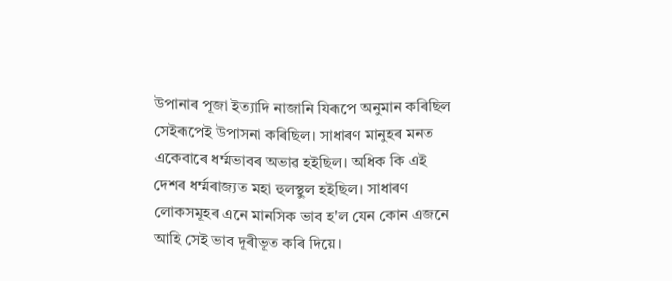উপানাৰ পূজা ইত্যাদি নাজানি যিৰূপে অনুমান কৰিছিল সেইৰূপেই উপাসনা কৰিছিল। সাধাৰণ মানুহৰ মনত একেবাৰে ধৰ্ম্মভাবৰ অভাৱ হইছিল। অধিক কি এই দেশৰ ধৰ্ম্মৰাজ্যত মহা হুলস্থুল হইছিল। সাধাৰণ লোকসমূহৰ এনে মানসিক ভাব হ'ল যেন কোন এজনে আহি সেই ভাব দূৰীভূত কৰি দিয়ে।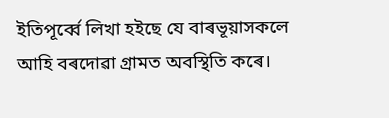ইতিপূৰ্ব্বে লিখা হইছে যে বাৰভূয়াসকলে আহি বৰদোৱা গ্ৰামত অবস্থিতি কৰে।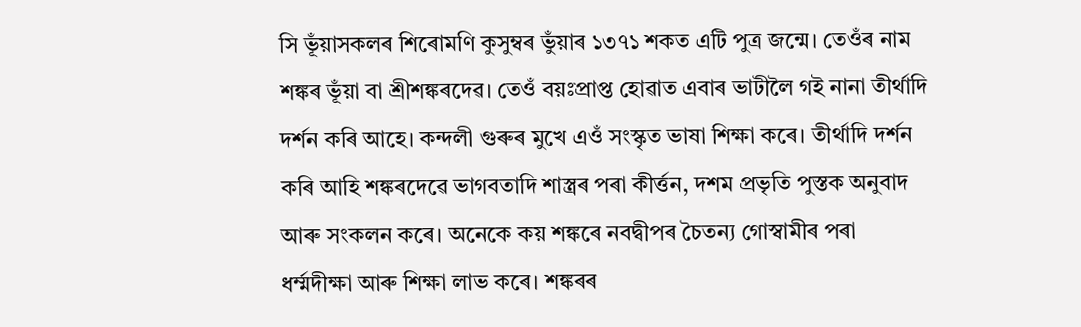সি ভূঁয়াসকলৰ শিৰোমণি কুসুম্বৰ ভুঁয়াৰ ১৩৭১ শকত এটি পুত্ৰ জন্মে। তেওঁৰ নাম শঙ্কৰ ভূঁয়া বা শ্ৰীশঙ্কৰদেৱ। তেওঁ বয়ঃপ্ৰাপ্ত হোৱাত এবাৰ ভাটীলৈ গই নানা তীৰ্থাদি দৰ্শন কৰি আহে। কন্দলী গুৰুৰ মুখে এওঁ সংস্কৃত ভাষা শিক্ষা কৰে। তীৰ্থাদি দৰ্শন কৰি আহি শঙ্কৰদেৱে ভাগবতাদি শাস্ত্ৰৰ পৰা কীৰ্ত্তন, দশম প্ৰভৃতি পুস্তক অনুবাদ আৰু সংকলন কৰে। অনেকে কয় শঙ্কৰে নবদ্বীপৰ চৈতন্য গোস্বামীৰ পৰা ধৰ্ম্মদীক্ষা আৰু শিক্ষা লাভ কৰে। শঙ্কৰৰ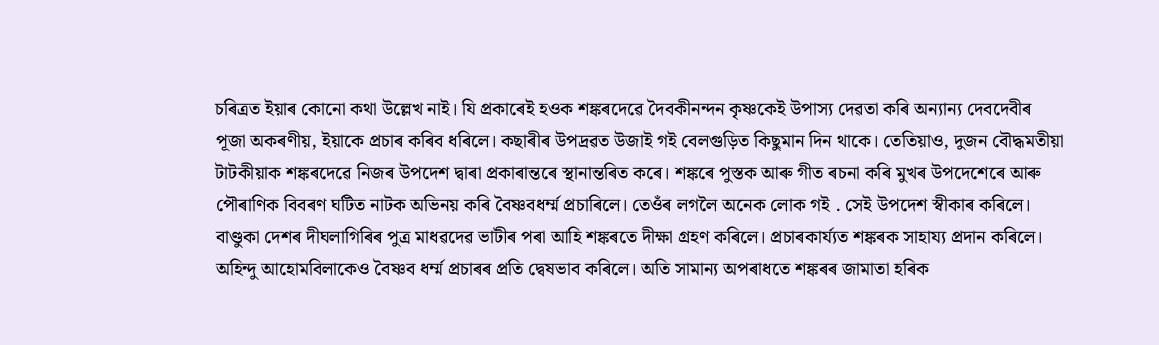চৰিত্ৰত ইয়াৰ কোনো কথা উল্লেখ নাই। যি প্ৰকাৰেই হওক শঙ্কৰদেৱে দৈবকীনন্দন কৃষ্ণকেই উপাস্য দেৱতা কৰি অন্যান্য দেবদেবীৰ পূজা অকৰণীয়, ইয়াকে প্ৰচাৰ কৰিব ধৰিলে। কছাৰীৰ উপদ্ৰৱত উজাই গই বেলগুড়িত কিছুমান দিন থাকে। তেতিয়াও, দুজন বৌদ্ধমতীয়া টাটকীয়াক শঙ্কৰদেৱে নিজৰ উপদেশ দ্বাৰা প্ৰকাৰান্তৰে স্থানান্তৰিত কৰে। শঙ্কৰে পুস্তক আৰু গীত ৰচনা কৰি মুখৰ উপদেশেৰে আৰু পৌৰাণিক বিবৰণ ঘটিত নাটক অভিনয় কৰি বৈষ্ণবধৰ্ম্ম প্ৰচাৰিলে। তেওঁৰ লগলৈ অনেক লোক গই . সেই উপদেশ স্বীকাৰ কৰিলে। বাণ্ডুকা দেশৰ দীঘলাগিৰিৰ পুত্ৰ মাধৱদেৱ ভাটীৰ পৰা আহি শঙ্কৰতে দীক্ষা গ্ৰহণ কৰিলে। প্ৰচাৰকাৰ্য্যত শঙ্কৰক সাহায্য প্ৰদান কৰিলে। অহিন্দু আহোমবিলাকেও বৈষ্ণব ধৰ্ম্ম প্ৰচাৰৰ প্ৰতি দ্বেষভাব কৰিলে। অতি সামান্য অপৰাধতে শঙ্কৰৰ জামাতা হৰিক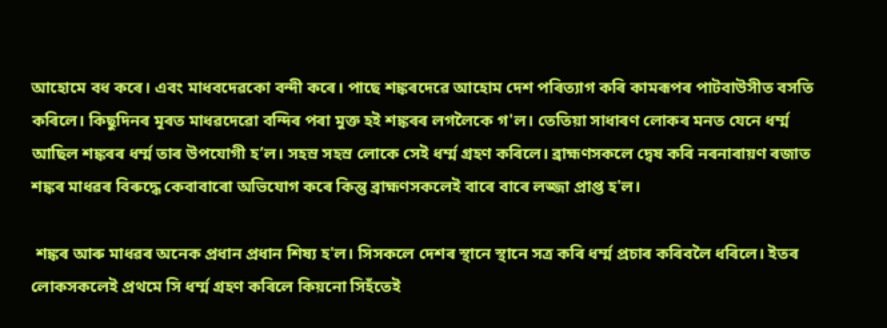আহোমে বধ কৰে। এবং মাধবদেৱকো বন্দী কৰে। পাছে শঙ্কৰদেৱে আহোম দেশ পৰিত্যাগ কৰি কামৰূপৰ পাটবাউসীত বসতি কৰিলে। কিছুদিনৰ মূৰত মাধৱদেৱো বন্দিৰ পৰা মুক্ত হই শঙ্কৰৰ লগলৈকে গ'ল। তেতিয়া সাধাৰণ লোকৰ মনত যেনে ধৰ্ম্ম আছিল শঙ্কৰৰ ধৰ্ম্ম তাৰ উপযোগী হ’ল। সহস্ৰ সহস্ৰ লোকে সেই ধৰ্ম্ম গ্ৰহণ কৰিলে। ব্ৰাহ্মণসকলে দ্বেষ কৰি নৰনাৰায়ণ ৰজাত শঙ্কৰ মাধৱৰ বিৰুদ্ধে কেবাবাৰো অভিযোগ কৰে কিন্তু ব্ৰাহ্মণসকলেই বাৰে বাৰে লজ্জা প্ৰাপ্ত হ'ল।

 শঙ্কৰ আৰু মাধৱৰ অনেক প্ৰধান প্ৰধান শিষ্য হ'ল। সিসকলে দেশৰ স্থানে স্থানে সত্ৰ কৰি ধৰ্ম্ম প্ৰচাৰ কৰিবলৈ ধৰিলে। ইতৰ লোকসকলেই প্ৰথমে সি ধৰ্ম্ম গ্ৰহণ কৰিলে কিয়নো সিহঁতেই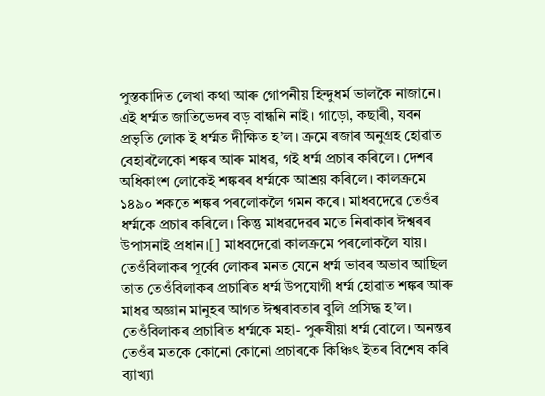পুস্তকাদিত লেখা কথা আৰু গোপনীয় হিন্দুধৰ্ম ভালকৈ নাজানে। এই ধৰ্ম্মত জাতিভেদৰ বড় বান্ধনি নাই। গাড়ো, কছাৰী, যবন প্ৰভৃতি লোক ই ধৰ্ম্মত দীক্ষিত হ’ল। ক্ৰমে ৰজাৰ অনুগ্ৰহ হোৱাত বেহাৰলৈকো শঙ্কৰ আৰু মাধৱ, গই ধৰ্ম্ম প্ৰচাৰ কৰিলে। দেশৰ অধিকাংশ লোকেই শঙ্কৰৰ ধৰ্ম্মকে আশ্ৰয় কৰিলে। কালক্ৰমে ১৪৯০ শকতে শঙ্কৰ পৰলোকলৈ গমন কৰে। মাধবদেৱে তেওঁৰ ধৰ্ম্মকে প্ৰচাৰ কৰিলে। কিন্তু মাধৱদেৱৰ মতে নিৰাকাৰ ঈশ্বৰৰ উপাসনাই প্ৰধান।[] মাধবদেৱো কালক্ৰমে পৰলোকলৈ যায়। তেওঁবিলাকৰ পূৰ্ব্বে লোকৰ মনত যেনে ধৰ্ম্ম ভাবৰ অভাব আছিল তাত তেওঁবিলাকৰ প্ৰচাৰিত ধৰ্ম্ম উপযোগী ধৰ্ম্ম হোৱাত শঙ্কৰ আৰু মাধৱ অজ্ঞান মানুহৰ আগত ঈশ্বৰাবতাৰ বুলি প্ৰসিদ্ধ হ’ল। তেওঁবিলাকৰ প্ৰচাৰিত ধৰ্ম্মকে মহা- পুৰুষীয়া ধৰ্ম্ম বোলে। অনন্তৰ তেওঁৰ মতকে কোনো কোনো প্ৰচাৰকে কিঞ্চিৎ ইতৰ বিশেষ কৰি ব্যাখ্যা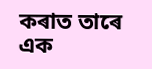কৰাত তাৰে এক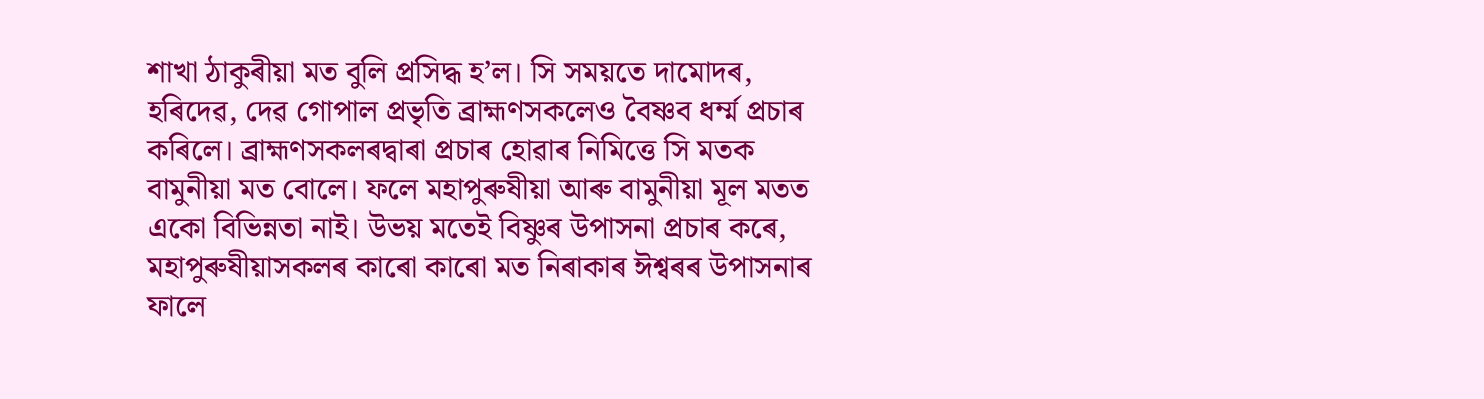শাখা ঠাকুৰীয়া মত বুলি প্ৰসিদ্ধ হ’ল। সি সময়তে দামোদৰ, হৰিদেৱ, দেৱ গোপাল প্ৰভৃতি ব্ৰাহ্মণসকলেও বৈষ্ণব ধৰ্ম্ম প্ৰচাৰ কৰিলে। ব্ৰাহ্মণসকলৰদ্বাৰা প্ৰচাৰ হোৱাৰ নিমিত্তে সি মতক বামুনীয়া মত বোলে। ফলে মহাপুৰুষীয়া আৰু বামুনীয়া মূল মতত একো বিভিন্নতা নাই। উভয় মতেই বিষ্ণুৰ উপাসনা প্ৰচাৰ কৰে, মহাপুৰুষীয়াসকলৰ কাৰো কাৰো মত নিৰাকাৰ ঈশ্বৰৰ উপাসনাৰ ফালে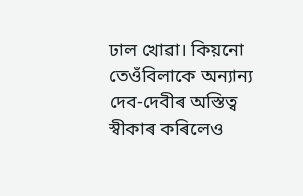ঢাল খোৱা। কিয়নো তেওঁবিলাকে অন্যান্য দেব-দেবীৰ অস্তিত্ব স্বীকাৰ কৰিলেও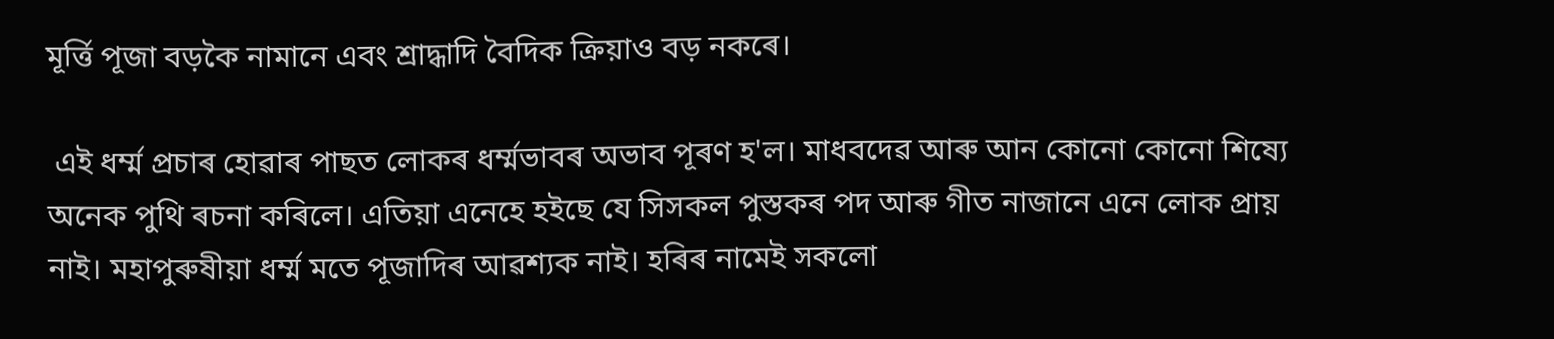মূৰ্ত্তি পূজা বড়কৈ নামানে এবং শ্ৰাদ্ধাদি বৈদিক ক্ৰিয়াও বড় নকৰে।

 এই ধৰ্ম্ম প্ৰচাৰ হোৱাৰ পাছত লোকৰ ধৰ্ম্মভাবৰ অভাব পূৰণ হ'ল। মাধবদেৱ আৰু আন কোনো কোনো শিষ্যে অনেক পুথি ৰচনা কৰিলে। এতিয়া এনেহে হইছে যে সিসকল পুস্তকৰ পদ আৰু গীত নাজানে এনে লোক প্ৰায় নাই। মহাপুৰুষীয়া ধৰ্ম্ম মতে পূজাদিৰ আৱশ্যক নাই। হৰিৰ নামেই সকলো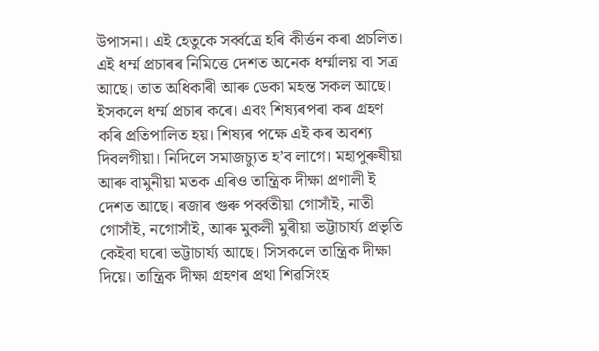উপাসনা। এই হেতুকে সৰ্ব্বত্ৰে হৰি কীৰ্ত্তন কৰা প্ৰচলিত। এই ধৰ্ম্ম প্ৰচাৰৰ নিমিত্তে দেশত অনেক ধৰ্ম্মালয় বা সত্ৰ আছে। তাত অধিকাৰী আৰু ডেকা মহন্ত সকল আছে। ইসকলে ধৰ্ম্ম প্ৰচাৰ কৰে। এবং শিষ্যৰপৰা কৰ গ্ৰহণ কৰি প্ৰতিপালিত হয়। শিষ্যৰ পক্ষে এই কৰ অবশ্য দিবলগীয়া। নিদিলে সমাজচ্যুত হ’ব লাগে। মহাপুৰুষীয়া আৰু বামুনীয়া মতক এৰিও তান্ত্ৰিক দীক্ষা প্ৰণালী ই দেশত আছে। ৰজাৰ গুৰু পৰ্ব্বতীয়া গোসাঁই, নাতী গোসাঁই, নগোসাঁই, আৰু মুকলী মুৰীয়া ভট্টাচাৰ্য্য প্ৰভৃতি কেইবা ঘৰো ভট্টাচাৰ্য্য আছে। সিসকলে তান্ত্ৰিক দীক্ষা দিয়ে। তান্ত্ৰিক দীক্ষা গ্ৰহণৰ প্ৰথা শিৱসিংহ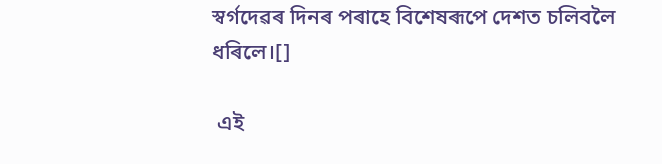স্বৰ্গদেৱৰ দিনৰ পৰাহে বিশেষৰূপে দেশত চলিবলৈ ধৰিলে।[]

 এই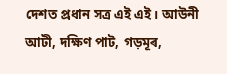দেশত প্ৰধান সত্ৰ এই এই। আউনী আটী, দক্ষিণ পাট, গড়মূৰ,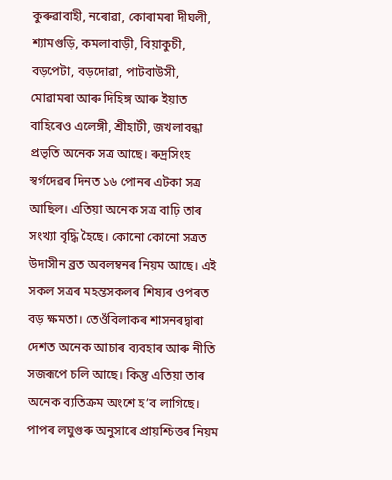কুৰুৱাবাহী, নৰোৱা, কোৰামৰা দীঘলী, শ্যামগুড়ি, কমলাবাড়ী, বিয়াকুচী, বড়পেটা, বড়দোৱা, পাটবাউসী, মোৱামৰা আৰু দিহিঙ্গ আৰু ইয়াত বাহিৰেও এলেঙ্গী, শ্ৰীহাটী, জখলাবন্ধা প্ৰভৃতি অনেক সত্ৰ আছে। ৰুদ্ৰসিংহ স্বৰ্গদেৱৰ দিনত ১৬ পোনৰ এটকা সত্ৰ আছিল। এতিয়া অনেক সত্ৰ বাঢ়ি তাৰ সংখ্যা বৃদ্ধি হৈছে। কোনো কোনো সত্ৰত উদাসীন ব্ৰত অবলম্বনৰ নিয়ম আছে। এই সকল সত্ৰৰ মহন্তসকলৰ শিষ্যৰ ওপৰত বড় ক্ষমতা। তেওঁবিলাকৰ শাসনৰদ্বাৰা দেশত অনেক আচাৰ ব্যবহাৰ আৰু নীতি সজৰূপে চলি আছে। কিন্তু এতিয়া তাৰ অনেক ব্যতিক্ৰম অংশে হ’ব লাগিছে। পাপৰ লঘুগুৰু অনুসাৰে প্ৰায়শ্চিত্তৰ নিয়ম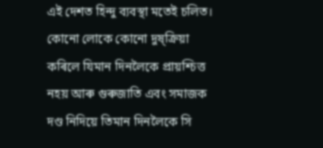এই দেশত হিন্দু ব্যবস্থা মতেই চলিত। কোনো লোকে কোনো দুষ্‌ক্ৰিয়া কৰিলে যিমান দিনলৈকে প্ৰায়শ্চিত্ত নহয় আৰু গুৰুজাতি এবং সমাজক দণ্ড নিদিয়ে তিমান দিনলৈকে সি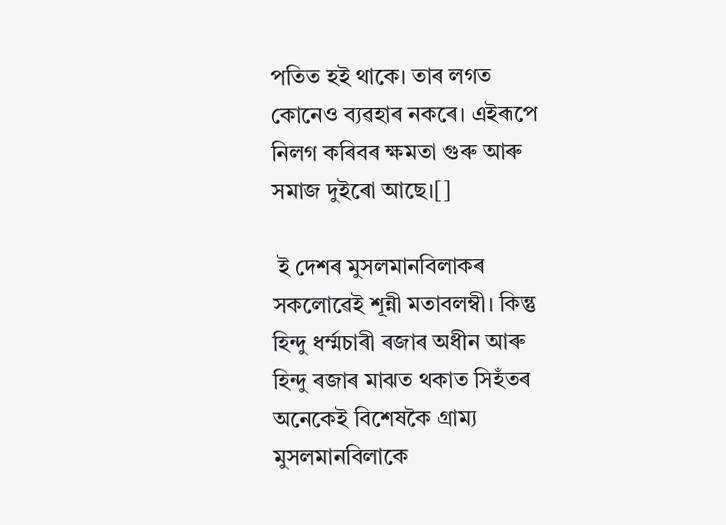পতিত হই থাকে। তাৰ লগত কোনেও ব্যৱহাৰ নকৰে। এইৰূপে নিলগ কৰিবৰ ক্ষমতা গুৰু আৰু সমাজ দুইৰো আছে।[]

 ই দেশৰ মুসলমানবিলাকৰ সকলোৱেই শূন্নী মতাবলম্বী। কিন্তু হিন্দু ধৰ্ম্মচাৰী ৰজাৰ অধীন আৰু হিন্দু ৰজাৰ মাঝত থকাত সিহঁতৰ অনেকেই বিশেষকৈ গ্ৰাম্য মুসলমানবিলাকে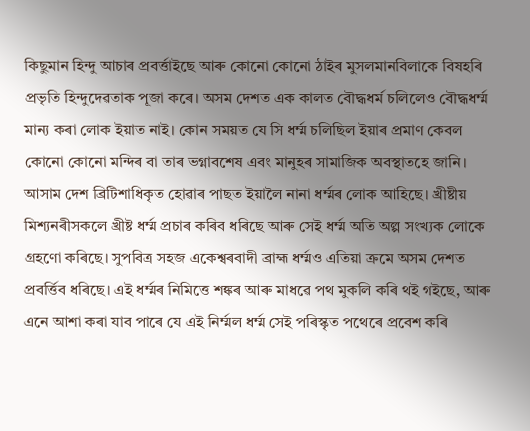কিছুমান হিন্দু আচাৰ প্ৰবৰ্ত্তাইছে আৰু কোনো কোনো ঠাইৰ মুসলমানবিলাকে বিষহৰি প্ৰভৃতি হিন্দুদেৱতাক পূজা কৰে। অসম দেশত এক কালত বৌদ্ধধৰ্ম চলিলেও বৌদ্ধধৰ্ম্ম মান্য কৰা লোক ইয়াত নাই। কোন সময়ত যে সি ধৰ্ম্ম চলিছিল ইয়াৰ প্ৰমাণ কেবল কোনো কোনো মন্দিৰ বা তাৰ ভগ্নাবশেষ এবং মানুহৰ সামাজিক অবস্থাতহে জানি। আসাম দেশ ব্ৰিটিশাধিকৃত হোৱাৰ পাছত ইয়ালৈ নানা ধৰ্ম্মৰ লোক আহিছে। খ্ৰীষ্টীয় মিশ্যনৰীসকলে খ্ৰীষ্ট ধৰ্ম্ম প্ৰচাৰ কৰিব ধৰিছে আৰু সেই ধৰ্ম্ম অতি অল্প সংখ্যক লোকে গ্ৰহণো কৰিছে। সুপবিত্ৰ সহজ একেশ্বৰবাদী ব্ৰাহ্ম ধৰ্ম্মও এতিয়া ক্ৰমে অসম দেশত প্ৰবৰ্ত্তিব ধৰিছে। এই ধৰ্ম্মৰ নিমিত্তে শঙ্কৰ আৰু মাধৱে পথ মুকলি কৰি থই গইছে, আৰু এনে আশা কৰা যাব পাৰে যে এই নিৰ্ম্মল ধৰ্ম্ম সেই পৰিস্কৃত পথেৰে প্ৰবেশ কৰি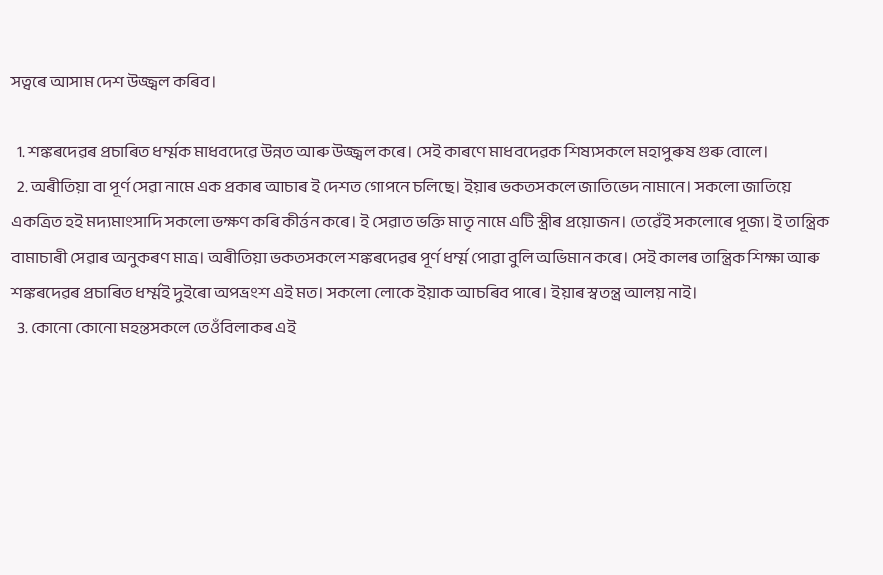সত্বৰে আসাম দেশ উজ্জ্বল কৰিব।

  1. শঙ্কৰদেৱৰ প্ৰচাৰিত ধৰ্ম্মক মাধবদেৱে উন্নত আৰু উজ্জ্বল কৰে। সেই কাৰণে মাধবদেৱক শিষ্যসকলে মহাপুৰুষ গুৰু বোলে।
  2. অৰীতিয়া বা পূৰ্ণ সেৱা নামে এক প্ৰকাৰ আচাৰ ই দেশত গোপনে চলিছে। ইয়াৰ ভকতসকলে জাতিভেদ নামানে। সকলো জাতিয়ে একত্ৰিত হই মদ্যমাংসাদি সকলো ভক্ষণ কৰি কীৰ্ত্তন কৰে। ই সেৱাত ভক্তি মাতৃ নামে এটি স্ত্ৰীৰ প্ৰয়োজন। তেৱেঁই সকলোৰে পূজ্য। ই তান্ত্ৰিক বামাচাৰী সেৱাৰ অনুকৰণ মাত্ৰ। অৰীতিয়া ভকতসকলে শঙ্কৰদেৱৰ পূৰ্ণ ধৰ্ম্ম পোৱা বুলি অভিমান কৰে। সেই কালৰ তান্ত্ৰিক শিক্ষা আৰু শঙ্কৰদেৱৰ প্ৰচাৰিত ধৰ্ম্মই দুইৰো অপভ্ৰংশ এই মত। সকলো লোকে ইয়াক আচৰিব পাৰে। ইয়াৰ স্বতন্ত্ৰ আলয় নাই।
  3. কোনো কোনো মহন্তসকলে তেওঁবিলাকৰ এই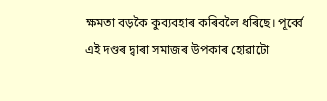ক্ষমতা বড়কৈ কুব্যবহাৰ কৰিবলৈ ধৰিছে। পূৰ্ব্বে এই দণ্ডৰ দ্বাৰা সমাজৰ উপকাৰ হোৱাটো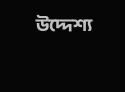উদ্দেশ্য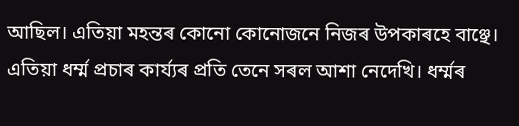আছিল। এতিয়া মহন্তৰ কোনো কোনোজনে নিজৰ উপকাৰহে বাঞ্ছে। এতিয়া ধৰ্ম্ম প্ৰচাৰ কাৰ্য্যৰ প্ৰতি তেনে সৰল আশা নেদেখি। ধৰ্ম্মৰ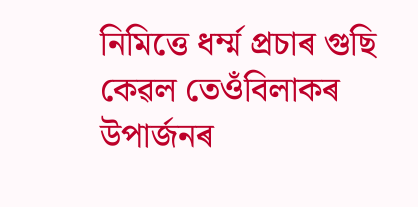নিমিত্তে ধৰ্ম্ম প্ৰচাৰ গুছি কেৱল তেওঁবিলাকৰ উপাৰ্জনৰ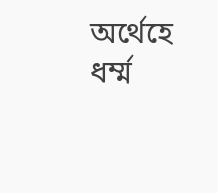অৰ্থেহে ধৰ্ম্ম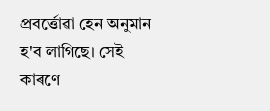প্ৰবৰ্ত্তোৱা হেন অনুমান হ'ব লাগিছে। সেই কাৰণে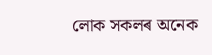লোক সকলৰ অনেক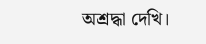অশ্ৰদ্ধা দেখি।